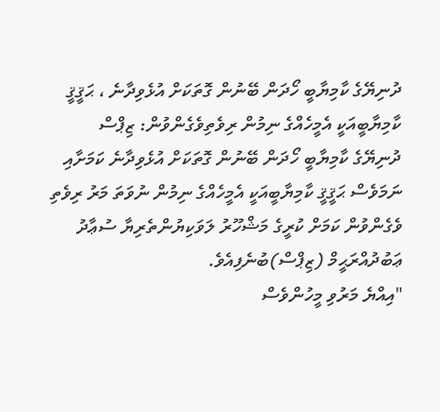ދުނިޔޭގެ ކާމިޔާބީ ހޯދަން ބޭނުން ގޮތަކަށް އުޅެވިދާނެ ، ޙަޤީޤީ ކާމިޔާބީއަކީ އެމީހެއްގެ ނިމުން ރިވެތިވެގެންވުން: ޒިޕްސް
ދުނިޔޭގެ ކާމިޔާބީ ހޯދަން ބޭނުން ގޮތަކަށް އުޅެވިދާނެ ކަމަށާއި ނަމަވެސް ޙަޤީޤީ ކާމިޔާބީއަކީ އެމީހެއްގެ ނިމުން ނުވަތަ މަރު ރިވެތި ވެގެންވުން ކަމަށް ކުރީގެ މަޝްހޫރު ލަވަކިޔުންތެރިޔާ ސުޢާދު ޢަބުދުއްރަޙީމް (ޒިޕްސް)ބުނެފިއެވެ.
"އިއްޔެ މަރުވި މީހުންވެސް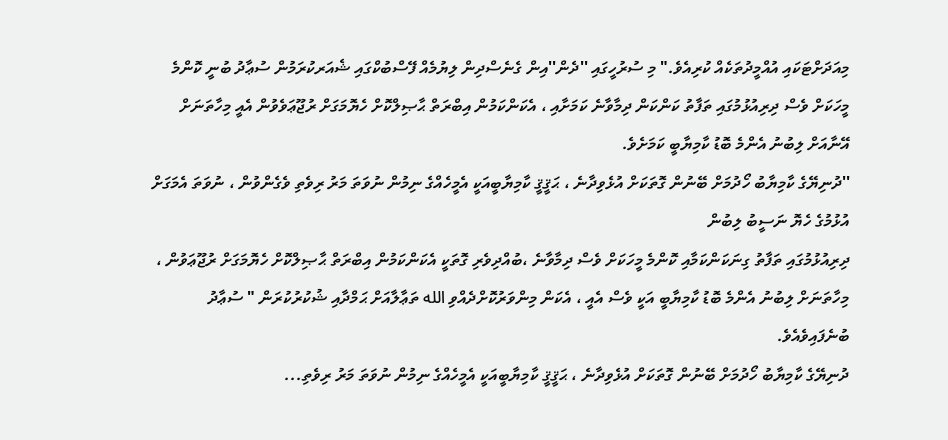މިއަދަށްޓަކައި އުއްމީދުތަކެއް ކުރިއެވެ." މި ސުރުހީގައި ''ދެން''އިން ގެނެސްދިން ލިޔުމެއް ފޭސްބުކްގައި ޝެއަރކުރަމުން ސުޢާދު ބުނީ ކޮންމެ މީހަކަށް ވެސް ދިރިއުޅުމުގައި ތަފާތު ކަންކަން ދިމާވާނެ ކަމަށާއި ، އެކަންކަމުން އިބްރަތް ޙާޞިލްކޮށް ހެޔޮމަގަށް ރުޖޫޢަވެވުން އެއީ މިހާތަނަށް އޭނާއަށް ލިބުނު އެންމެ ބޮޑު ކާމިޔާބީ ކަމަށެވެ.
''ދުނިޔޭގެ ކާމިޔާބު ހޯދުމަށް ބޭނުން ގޮތަކަށް އުޅެވިދާނެ ، ޙަޤީޤީ ކާމިޔާބީއަކީ އެމީހެއްގެ ނިމުން ނުވަތަ މަރު ރިވެތި ވެގެންވުން ، ނުވަތަ އެމަގަށް އުޅުމުގެ ހެޔޮ ނަސީބު ލިބުން
ދިރިއުޅުމުގައި ތަފާތު ގިނަކަންކަމާއި ކޮންމެ މީހަކަށް ވެސް ދިމާވާނެ ،ބުއްދިވެރި ގޮތަކީ އެކަންކަމުން އިބްރަތް ޙާޞިލްކޮށް ހެޔޮމަގަށް ރުޖޫޢަވުން ، މިހާތަނަށް ލިބުނު އެންމެ ބޮޑު ކާމިޔާބީ އަކީ ވެސް އެއީ ، އެކަން މިންވަރުކޮށްދެއްވި الله ތަޢާލާއަށް ޙަމްދާއި ޝުކުރުކުރަން " ސުޢާދު ބުނެފައިވެއެވެ.
ދުނިޔޭގެ ކާމިޔާބު ހޯދުމަށް ބޭނުން ގޮތަކަށް އުޅެވިދާނެ ، ޙަޤީޤީ ކާމިޔާބީއަކީ އެމީހެއްގެ ނިމުން ނުވަތަ މަރު ރިވެތި...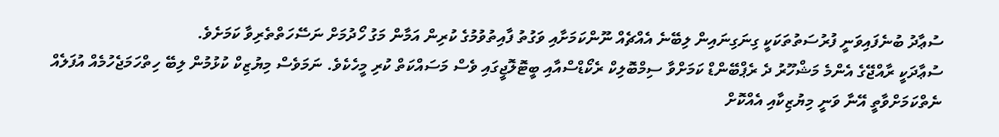ސުޢާދު ބުނެފައިވަނީ ފުރުސަތުތަކަކީ ގިނަގިނައިން ލިބޭނެ އެއްޗެއް ނޫންކަމަށާއި ވަގުތު ފާއިތުވުމުގެ ކުރިން އަމާން މަގު ހޯދުމަށް ނަސޭހަތްތެރިވާ ކަމަށެވެ.
ސުޢާދަކީ ރާއްޖޭގެ އެންމެ މަޝްހޫރު ދެ ރެޕްބޭންޑް ކަމަށްވާ ސިމްބޮލިކް ރެކޯޑްސްއާއި ބީޓޮލޮޖީގައި ވެސް މަސައްކަތް ކުރި މީހެކެވެ. ނަމަވެސް މިޔުޒިކް ކުޅުމުން ލިބޭ ހިތްހަމަޖެހުމެއް އުފަލެއް ނެތްކަމަށްވާތީ އޭނާ ވަނީ މިޔުޒިކާއި އެއްކޮށް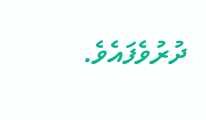ދުރުވެފައެވެ.